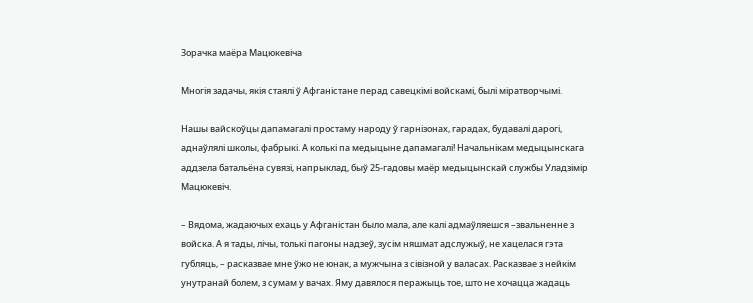Зорачка маёра Мацюкевіча

Многія задачы, якія стаялі ў Афганістане перад савецкімі войскамі, былі міратворчымі.

Нашы вайскоўцы дапамагалі простаму народу ў гарнізонах, гарадах, будавалі дарогі, аднаўлялі школы, фабрыкі. А колькі па медыцыне дапамагалі! Начальнікам медыцынскага аддзела батальёна сувязі, напрыклад, быў 25-гадовы маёр медыцынскай службы Уладзімір Мацюкевіч.

– Вядома, жадаючых ехаць у Афганістан было мала, але калі адмаўляешся –звальненне з войска. А я тады, лічы, толькі пагоны надзеў, зусім няшмат адслужыў, не хацелася гэта губляць, – расказвае мне ўжо не юнак, а мужчына з сівізной у валасах. Расказвае з нейкім унутранай болем, з сумам у вачах. Яму давялося перажыць тое, што не хочацца жадаць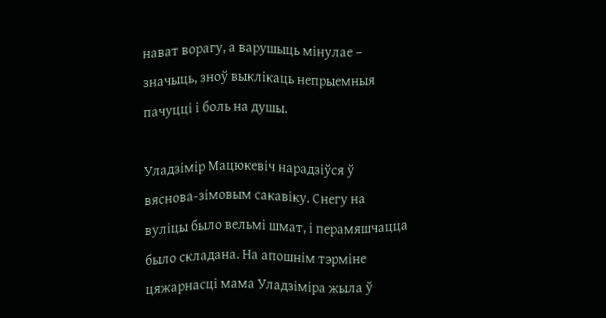нават ворагу, а варушыць мінулае – значыць, зноў выклікаць непрыемныя пачуцці і боль на душы.

Уладзімір Мацюкевіч нарадзіўся ў вяснова-зімовым сакавіку. Снегу на вуліцы было вельмі шмат, і перамяшчацца было складана. На апошнім тэрміне цяжарнасці мама Уладзіміра жыла ў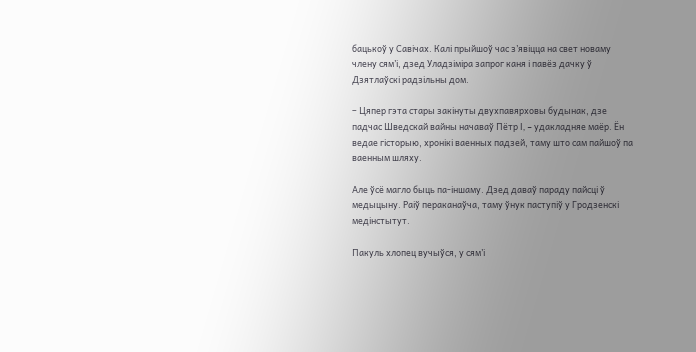бацькоў у Савічах. Калі прыйшоў час з’явіцца на свет новаму члену сям’і, дзед Уладзіміра запрог каня і павёз дачку ў Дзятлаўскі радзільны дом.

– Цяпер гэта стары закінуты двухпавярховы будынак, дзе падчас Шведскай вайны начаваў Пётр I, – удакладняе маёр. Ён ведае гісторыю, хронікі ваенных падзей, таму што сам пайшоў па ваенным шляху.

Але ўсё магло быць па-іншаму. Дзед даваў параду пайсці ў медыцыну. Раіў пераканаўча, таму ўнук паступіў у Гродзенскі медінстытут.

Пакуль хлопец вучыўся, у сям’і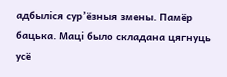адбыліся сур’ёзныя змены. Памёр бацька. Маці было складана цягнуць усё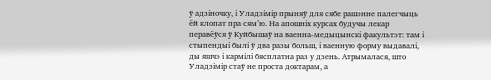ў адзіночку, і Уладзімір прыняў для сябе рашэнне палегчыць ёй клопат пра сям’ю. На апошніх курсах будучы лекар перавёўся ў Куйбышаў на ваенна-медыцынскі факультэт: там і стыпендыі былі ў два разы больш, і ваенную форму выдавалі, ды яшчэ і кармілі бясплатна раз у дзень. Атрымалася, што Уладзімір стаў не проста доктарам, а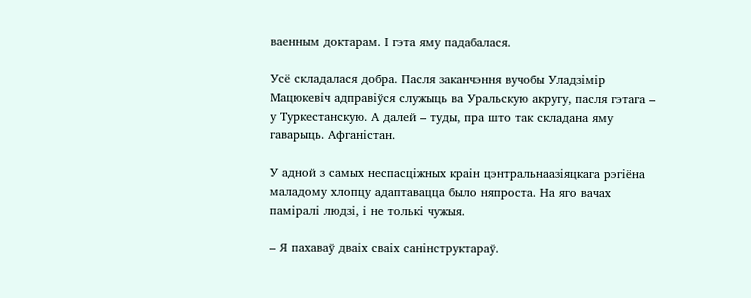ваенным доктарам. І гэта яму падабалася.

Усё складалася добра. Пасля заканчэння вучобы Уладзімір Мацюкевіч адправіўся служыць ва Уральскую акругу, пасля гэтага – у Туркестанскую. А далей – туды, пра што так складана яму гаварыць. Афганістан.

У адной з самых неспасціжных краін цэнтральнаазіяцкага рэгіёна маладому хлопцу адаптавацца было няпроста. На яго вачах паміралі людзі, і не толькі чужыя.

– Я пахаваў дваіх сваіх санінструктараў.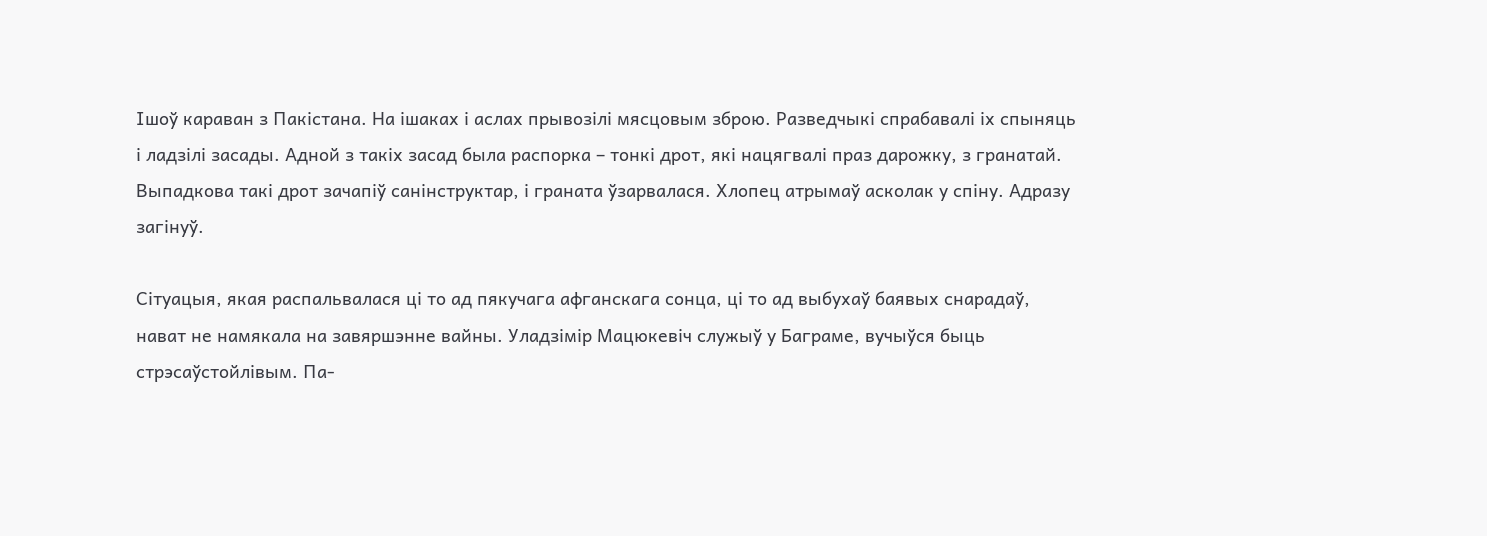Ішоў караван з Пакістана. На ішаках і аслах прывозілі мясцовым зброю. Разведчыкі спрабавалі іх спыняць і ладзілі засады. Адной з такіх засад была распорка – тонкі дрот, які нацягвалі праз дарожку, з гранатай. Выпадкова такі дрот зачапіў санінструктар, і граната ўзарвалася. Хлопец атрымаў асколак у спіну. Адразу загінуў.

Сітуацыя, якая распальвалася ці то ад пякучага афганскага сонца, ці то ад выбухаў баявых снарадаў, нават не намякала на завяршэнне вайны. Уладзімір Мацюкевіч служыў у Баграме, вучыўся быць стрэсаўстойлівым. Па-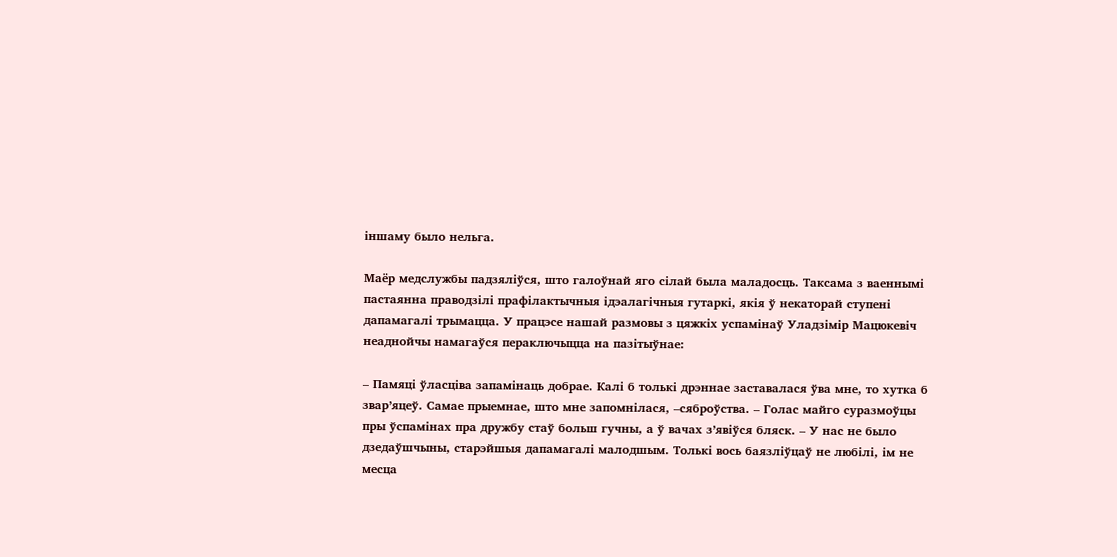іншаму было нельга.

Маёр медслужбы падзяліўся, што галоўнай яго сілай была маладосць. Таксама з ваеннымі пастаянна праводзілі прафілактычныя ідэалагічныя гутаркі, якія ў некаторай ступені дапамагалі трымацца. У працэсе нашай размовы з цяжкіх успамінаў Уладзімір Мацюкевіч неаднойчы намагаўся пераключыцца на пазітыўнае:

– Памяці ўласціва запамінаць добрае. Калі б толькі дрэннае заставалася ўва мне, то хутка б звар’яцеў. Самае прыемнае, што мне запомнілася, –сяброўства. – Голас майго суразмоўцы пры ўспамінах пра дружбу стаў больш гучны, а ў вачах з’явіўся бляск. – У нас не было дзедаўшчыны, старэйшыя дапамагалі малодшым. Толькі вось баязліўцаў не любілі, ім не месца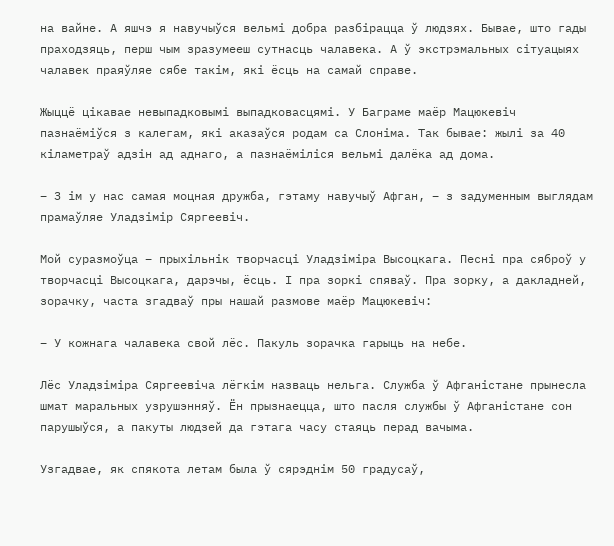на вайне. А яшчэ я навучыўся вельмі добра разбірацца ў людзях. Бывае, што гады праходзяць, перш чым зразумееш сутнасць чалавека. А ў экстрэмальных сітуацыях чалавек праяўляе сябе такім, які ёсць на самай справе.

Жыццё цікавае невыпадковымі выпадковасцямі. У Баграме маёр Мацюкевіч пазнаёміўся з калегам, які аказаўся родам са Слоніма. Так бывае: жылі за 40 кіламетраў адзін ад аднаго, а пазнаёміліся вельмі далёка ад дома.

– З ім у нас самая моцная дружба, гэтаму навучыў Афган, – з задуменным выглядам прамаўляе Уладзімір Сяргеевіч.

Мой суразмоўца – прыхільнік творчасці Уладзіміра Высоцкага. Песні пра сяброў у творчасці Высоцкага, дарэчы, ёсць. І пра зоркі спяваў. Пра зорку, а дакладней, зорачку, часта згадваў пры нашай размове маёр Мацюкевіч:

– У кожнага чалавека свой лёс. Пакуль зорачка гарыць на небе.

Лёс Уладзіміра Сяргеевіча лёгкім назваць нельга. Служба ў Афганістане прынесла шмат маральных узрушэнняў. Ён прызнаецца, што пасля службы ў Афганістане сон парушыўся, а пакуты людзей да гэтага часу стаяць перад вачыма.

Узгадвае, як спякота летам была ў сярэднім 50 градусаў,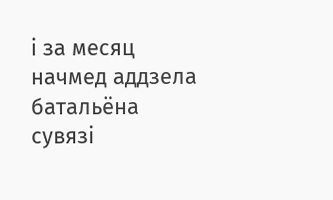і за месяц начмед аддзела батальёна сувязі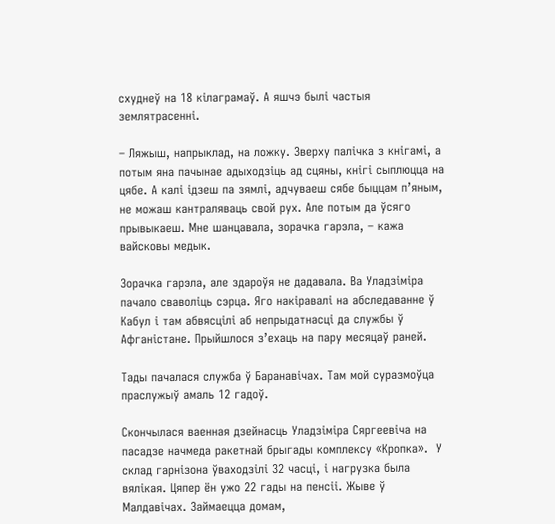схуднеў на 18 кілаграмаў. А яшчэ былі частыя землятрасенні.

– Ляжыш, напрыклад, на ложку. Зверху палічка з кнігамі, а потым яна пачынае адыходзіць ад сцяны, кнігі сыплюцца на цябе. А калі ідзеш па зямлі, адчуваеш сябе быццам п’яным, не можаш кантраляваць свой рух. Але потым да ўсяго прывыкаеш. Мне шанцавала, зорачка гарэла, – кажа вайсковы медык.

Зорачка гарэла, але здароўя не дадавала. Ва Уладзіміра пачало сваволіць сэрца. Яго накіравалі на абследаванне ў Кабул і там абвясцілі аб непрыдатнасці да службы ў Афганістане. Прыйшлося з’ехаць на пару месяцаў раней.

Тады пачалася служба ў Баранавічах. Там мой суразмоўца праслужыў амаль 12 гадоў.

Скончылася ваенная дзейнасць Уладзіміра Сяргеевіча на пасадзе начмеда ракетнай брыгады комплексу «Кропка».  У склад гарнізона ўваходзілі 32 часці, і нагрузка была вялікая. Цяпер ён ужо 22 гады на пенсіі. Жыве ў Малдавічах. Займаецца домам,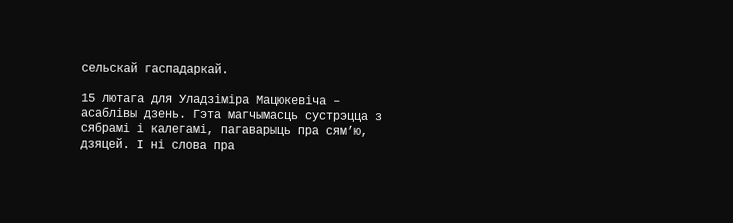сельскай гаспадаркай.

15 лютага для Уладзіміра Мацюкевіча – асаблівы дзень. Гэта магчымасць сустрэцца з сябрамі і калегамі, пагаварыць пра сям’ю, дзяцей. І ні слова пра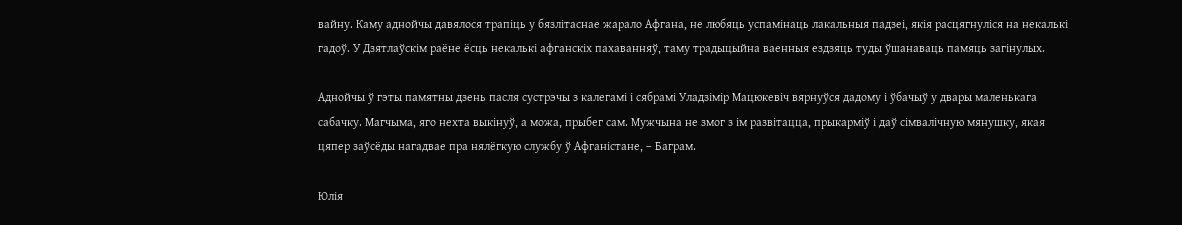вайну. Каму аднойчы давялося трапіць у бязлітаснае жарало Афгана, не любяць успамінаць лакальныя падзеі, якія расцягнуліся на некалькі гадоў. У Дзятлаўскім раёне ёсць некалькі афганскіх пахаванняў, таму традыцыйна ваенныя ездзяць туды ўшанаваць памяць загінулых.

Аднойчы ў гэты памятны дзень пасля сустрэчы з калегамі і сябрамі Уладзімір Мацюкевіч вярнуўся дадому і ўбачыў у двары маленькага сабачку. Магчыма, яго нехта выкінуў, а можа, прыбег сам. Мужчына не змог з ім развітацца, прыкарміў і даў сімвалічную мянушку, якая цяпер заўсёды нагадвае пра нялёгкую службу ў Афганістане, – Баграм.

Юлія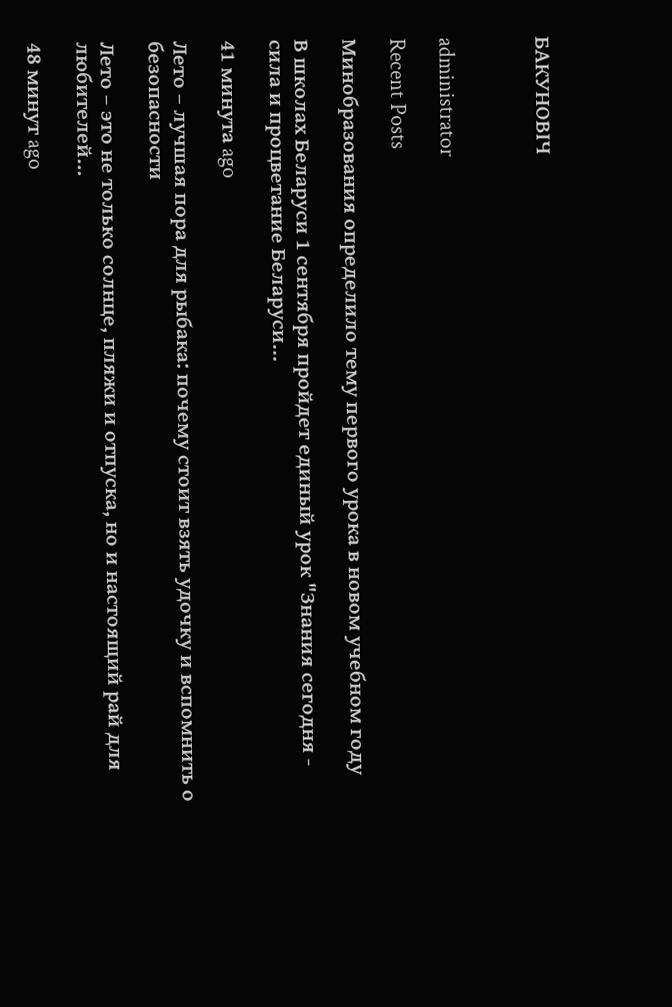БАКУНОВІЧ



administrator

Recent Posts

Минобразования определило тему первого урока в новом учебном году

В школах Беларуси 1 сентября пройдет единый урок "Знания сегодня - сила и процветание Беларуси…

41 минута ago

Лето – лучшая пора для рыбака: почему стоит взять удочку и вспомнить о безопасности

Лето – это не только солнце, пляжи и отпуска, но и настоящий рай для любителей…

48 минут ago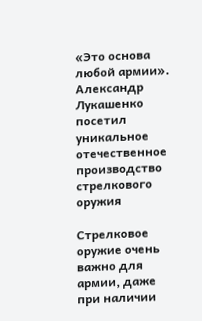«Это основа любой армии». Александр Лукашенко посетил уникальное отечественное производство стрелкового оружия

Стрелковое оружие очень важно для армии, даже при наличии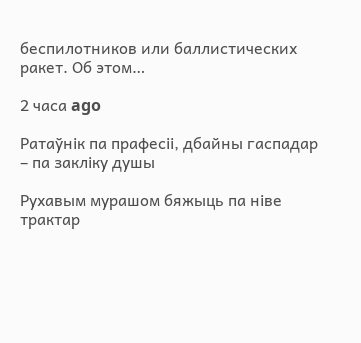беспилотников или баллистических ракет. Об этом…

2 часа ago

Ратаўнік па прафесіі, дбайны гаспадар – па закліку душы

Рухавым мурашом бяжыць па ніве трактар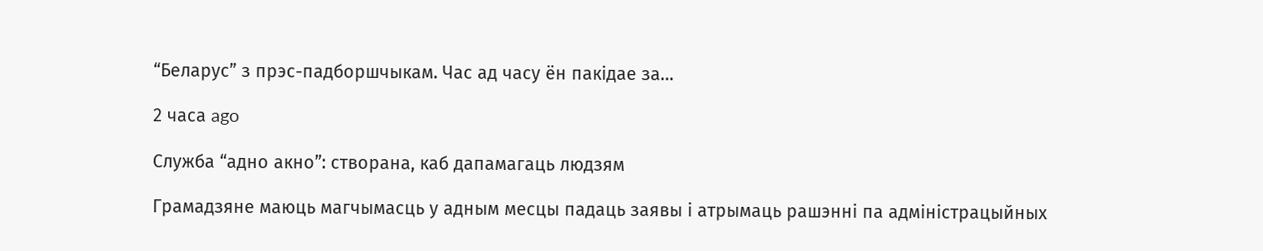“Беларус” з прэс-падборшчыкам. Час ад часу ён пакідае за…

2 часа ago

Служба “адно акно”: створана, каб дапамагаць людзям

Грамадзяне маюць магчымасць у адным месцы падаць заявы і атрымаць рашэнні па адміністрацыйных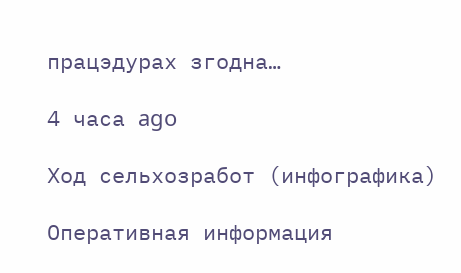працэдурах згодна…

4 часа ago

Ход сельхозработ (инфографика)

Оперативная информация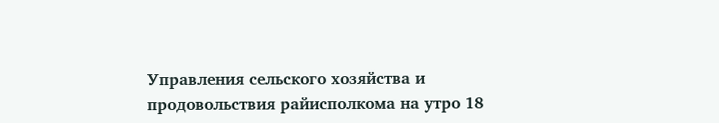Управления сельского хозяйства и продовольствия райисполкома на утро 18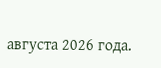августа 2026 года.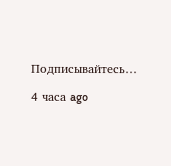Подписывайтесь…

4 часа ago